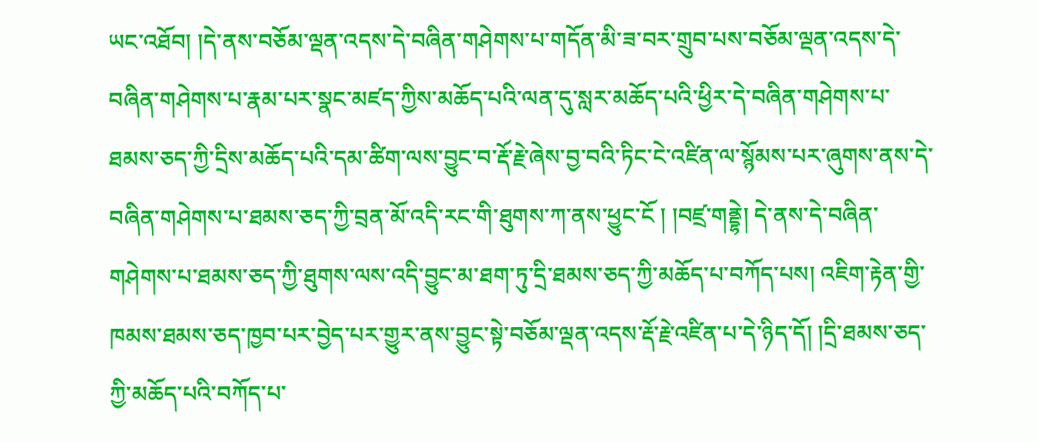ཡང་འཐོབ། །དེ་ནས་བཅོམ་ལྡན་འདས་དེ་བཞིན་གཤེགས་པ་གདོན་མི་ཟ་བར་གྲུབ་པས་བཅོམ་ལྡན་འདས་དེ་བཞིན་གཤེགས་པ་རྣམ་པར་སྣང་མཛད་ཀྱིས་མཆོད་པའི་ལན་དུ་སླར་མཆོད་པའི་ཕྱིར་དེ་བཞིན་གཤེགས་པ་ཐམས་ཅད་ཀྱི་དྲིས་མཆོད་པའི་དམ་ཚིག་ལས་བྱུང་བ་རྡོ་རྗེ་ཞེས་བྱ་བའི་ཏིང་ངེ་འཛིན་ལ་སྙོམས་པར་ཞུགས་ནས་དེ་བཞིན་གཤེགས་པ་ཐམས་ཅད་ཀྱི་བྲན་མོ་འདི་རང་གི་ཐུགས་ཀ་ནས་ཕྱུང་ངོ ། །བཛྲ་གནྡྷེ། དེ་ནས་དེ་བཞིན་གཤེགས་པ་ཐམས་ཅད་ཀྱི་ཐུགས་ལས་འདི་བྱུང་མ་ཐག་ཏུ་དྲི་ཐམས་ཅད་ཀྱི་མཆོད་པ་བཀོད་པས། འཇིག་རྟེན་གྱི་ཁམས་ཐམས་ཅད་ཁྱབ་པར་བྱེད་པར་གྱུར་ནས་བྱུང་སྟེ་བཅོམ་ལྡན་འདས་རྡོ་རྗེ་འཛིན་པ་དེ་ཉིད་དོ། །དྲི་ཐམས་ཅད་ཀྱི་མཆོད་པའི་བཀོད་པ་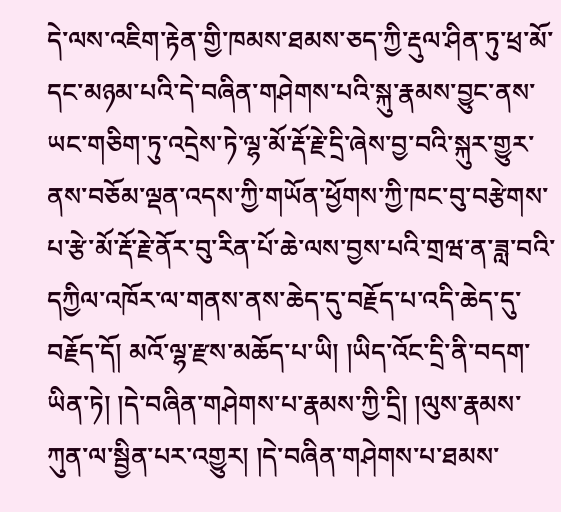དེ་ལས་འཇིག་རྟེན་གྱི་ཁམས་ཐམས་ཅད་ཀྱི་རྡུལ་ཤིན་ཏུ་ཕྲ་མོ་དང་མཉམ་པའི་དེ་བཞིན་གཤེགས་པའི་སྐུ་རྣམས་བྱུང་ནས་ཡང་གཅིག་ཏུ་འདྲེས་ཏེ་ལྷ་མོ་རྡོ་རྗེ་དྲི་ཞེས་བྱ་བའི་སྐུར་གྱུར་ནས་བཅོམ་ལྡན་འདས་ཀྱི་གཡོན་ཕྱོགས་ཀྱི་ཁང་བུ་བརྩེགས་པ་རྩེ་མོ་རྡོ་རྗེ་ནོར་བུ་རིན་པོ་ཆེ་ལས་བྱས་པའི་གྲཝ་ན་ཟླ་བའི་དཀྱིལ་འཁོར་ལ་གནས་ནས་ཆེད་དུ་བརྗོད་པ་འདི་ཆེད་དུ་བརྗོད་དོ། མའོ་ལྷ་རྫས་མཆོད་པ་ཡི། །ཡིད་འོང་དྲི་ནི་བདག་ཡིན་ཏེ། །དེ་བཞིན་གཤེགས་པ་རྣམས་ཀྱི་དྲི། །ལུས་རྣམས་ཀུན་ལ་སྦྱིན་པར་འགྱུར། །དེ་བཞིན་གཤེགས་པ་ཐམས་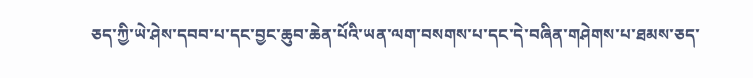ཅད་ཀྱི་ཡེ་ཤེས་དབབ་པ་དང་བྱང་ཆུབ་ཆེན་པོའི་ཡན་ལག་བསགས་པ་དང་དེ་བཞིན་གཤེགས་པ་ཐམས་ཅད་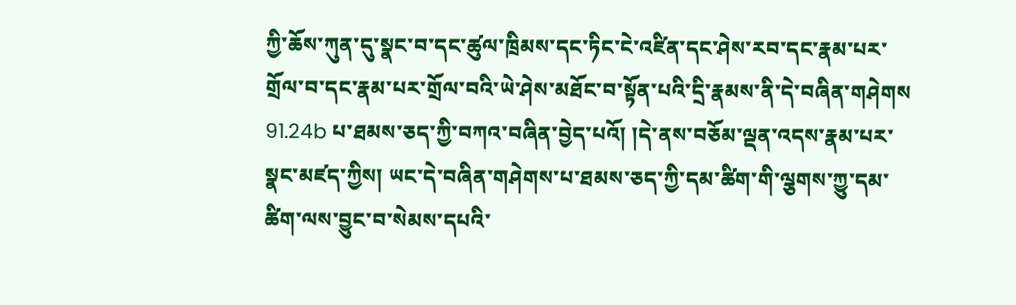ཀྱི་ཆོས་ཀུན་དུ་སྣང་བ་དང་ཚུལ་ཁྲིམས་དང་ཏིང་ངེ་འཛིན་དང་ཤེས་རབ་དང་རྣམ་པར་གྲོལ་བ་དང་རྣམ་པར་གྲོལ་བའི་ཡེ་ཤེས་མཐོང་བ་སྟོན་པའི་དྲི་རྣམས་ནི་དེ་བཞིན་གཤེགས 91.24b པ་ཐམས་ཅད་ཀྱི་བཀའ་བཞིན་བྱེད་པའོ། །དེ་ནས་བཅོམ་ལྡན་འདས་རྣམ་པར་སྣང་མཛད་ཀྱིས། ཡང་དེ་བཞིན་གཤེགས་པ་ཐམས་ཅད་ཀྱི་དམ་ཚིག་གི་ལྕགས་ཀྱུ་དམ་ཚིག་ལས་བྱུང་བ་སེམས་དཔའི་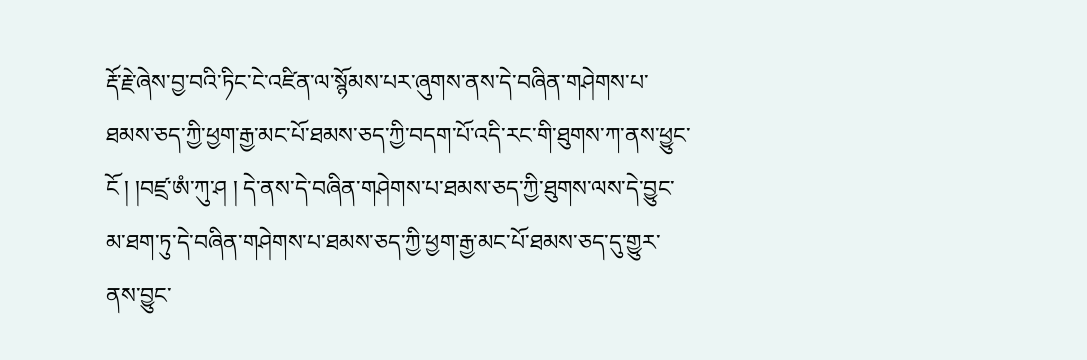རྡོ་རྗེ་ཞེས་བྱ་བའི་ཏིང་ངེ་འཛིན་ལ་སྙོམས་པར་ཞུགས་ནས་དེ་བཞིན་གཤེགས་པ་ཐམས་ཅད་ཀྱི་ཕྱག་རྒྱ་མང་པོ་ཐམས་ཅད་ཀྱི་བདག་པོ་འདི་རང་གི་ཐུགས་ཀ་ནས་ཕྱུང་ངོ ། །བཛྲ་ཨཾ་ཀུ་ཤ ། དེ་ནས་དེ་བཞིན་གཤེགས་པ་ཐམས་ཅད་ཀྱི་ཐུགས་ལས་དེ་བྱུང་མ་ཐག་ཏུ་དེ་བཞིན་གཤེགས་པ་ཐམས་ཅད་ཀྱི་ཕྱག་རྒྱ་མང་པོ་ཐམས་ཅད་དུ་གྱུར་ནས་བྱུང་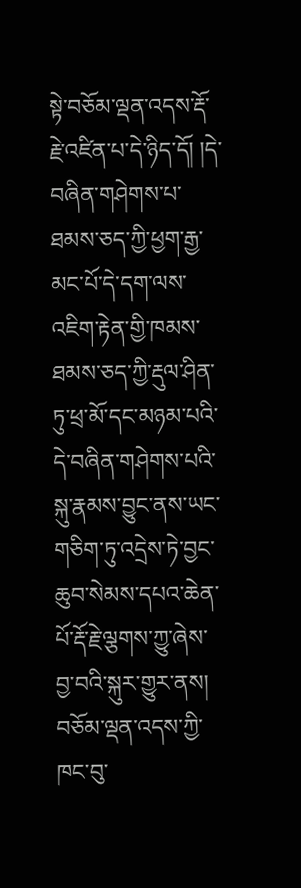སྟེ་བཅོམ་ལྡན་འདས་རྡོ་རྗེ་འཛིན་པ་དེ་ཉིད་དོ། །དེ་བཞིན་གཤེགས་པ་ཐམས་ཅད་ཀྱི་ཕྱག་རྒྱ་མང་པོ་དེ་དག་ལས་འཇིག་རྟེན་གྱི་ཁམས་ཐམས་ཅད་ཀྱི་རྡུལ་ཤིན་ཏུ་ཕྲ་མོ་དང་མཉམ་པའི་དེ་བཞིན་གཤེགས་པའི་སྐུ་རྣམས་བྱུང་ནས་ཡང་གཅིག་ཏུ་འདྲེས་ཏེ་བྱང་ཆུབ་སེམས་དཔའ་ཆེན་པོ་རྡོ་རྗེ་ལྕགས་ཀྱུ་ཞེས་བྱ་བའི་སྐུར་གྱུར་ནས། བཅོམ་ལྡན་འདས་ཀྱི་ཁང་བུ་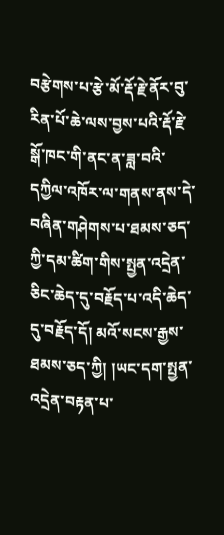བརྩེགས་པ་རྩེ་མོ་རྡོ་རྗེ་ནོར་བུ་རིན་པོ་ཆེ་ལས་བྱས་པའི་རྡོ་རྗེ་སྒོ་ཁང་གི་ནང་ན་ཟླ་བའི་དཀྱིལ་འཁོར་ལ་གནས་ནས་དེ་བཞིན་གཤེགས་པ་ཐམས་ཅད་ཀྱི་དམ་ཚིག་གིས་སྤྱན་འདྲེན་ཅིང་ཆེད་དུ་བརྗོད་པ་འདི་ཆེད་དུ་བརྗོད་དོ། མའོ་སངས་རྒྱས་ཐམས་ཅད་ཀྱི། །ཡང་དག་སྤྱན་འདྲེན་བརྟན་པ་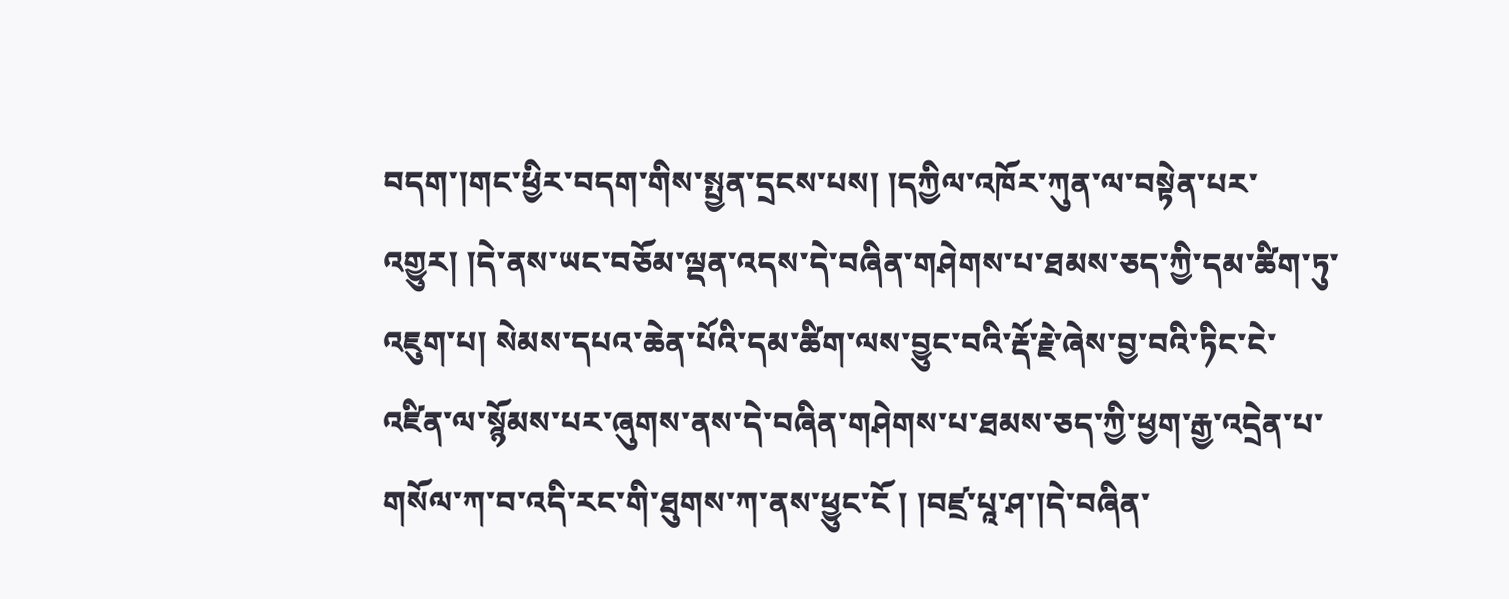བདག་།གང་ཕྱིར་བདག་གིས་སྤྱན་དྲངས་པས། །དཀྱིལ་འཁོར་ཀུན་ལ་བསྟེན་པར་འགྱུར། །དེ་ནས་ཡང་བཅོམ་ལྡན་འདས་དེ་བཞིན་གཤེགས་པ་ཐམས་ཅད་ཀྱི་དམ་ཚིག་ཏུ་འཇུག་པ། སེམས་དཔའ་ཆེན་པོའི་དམ་ཚིག་ལས་བྱུང་བའི་རྡོ་རྗེ་ཞེས་བྱ་བའི་ཏིང་ངེ་འཛིན་ལ་སྙོམས་པར་ཞུགས་ནས་དེ་བཞིན་གཤེགས་པ་ཐམས་ཅད་ཀྱི་ཕྱག་རྒྱ་འདྲེན་པ་གསོལ་ཀ་བ་འདི་རང་གི་ཐུགས་ཀ་ནས་ཕྱུང་ངོ ། །བཛྲ་པཱ་ཤ་།དེ་བཞིན་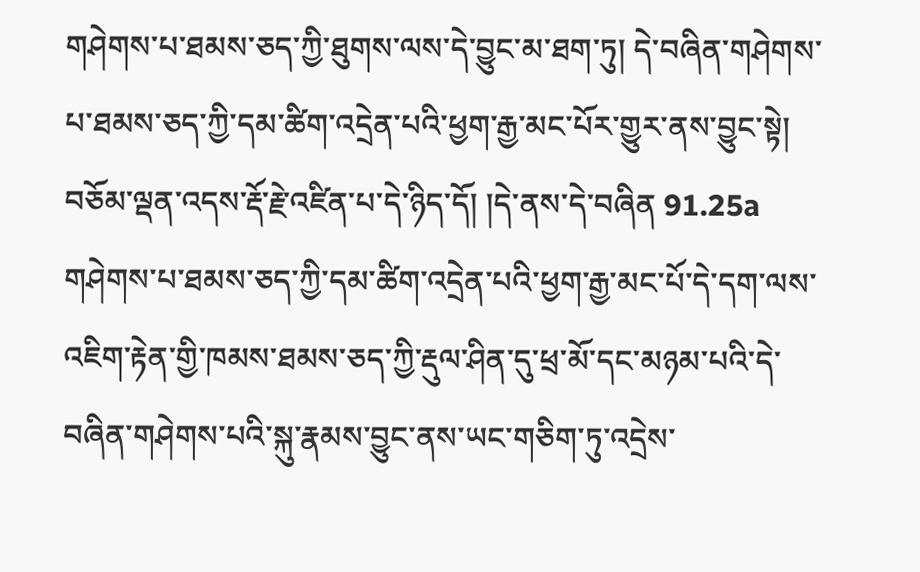གཤེགས་པ་ཐམས་ཅད་ཀྱི་ཐུགས་ལས་དེ་བྱུང་མ་ཐག་ཏུ། དེ་བཞིན་གཤེགས་པ་ཐམས་ཅད་ཀྱི་དམ་ཚིག་འདྲེན་པའི་ཕྱག་རྒྱ་མང་པོར་གྱུར་ནས་བྱུང་སྟེ། བཅོམ་ལྡན་འདས་རྡོ་རྗེ་འཛིན་པ་དེ་ཉིད་དོ། །དེ་ནས་དེ་བཞིན 91.25a གཤེགས་པ་ཐམས་ཅད་ཀྱི་དམ་ཚིག་འདྲེན་པའི་ཕྱག་རྒྱ་མང་པོ་དེ་དག་ལས་འཇིག་རྟེན་གྱི་ཁམས་ཐམས་ཅད་ཀྱི་རྡུལ་ཤིན་དུ་ཕྲ་མོ་དང་མཉམ་པའི་དེ་བཞིན་གཤེགས་པའི་སྐུ་རྣམས་བྱུང་ནས་ཡང་གཅིག་ཏུ་འདྲེས་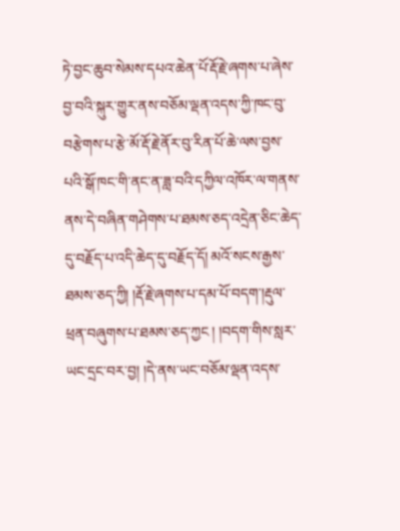ཏེ་བྱང་ཆུབ་སེམས་དཔའ་ཆེན་པོ་རྡོ་རྗེ་ཞགས་པ་ཞེས་བྱ་བའི་སྐུར་གྱུར་ནས་བཅོམ་ལྡན་འདས་ཀྱི་ཁང་བུ་བརྩེགས་པ་རྩེ་མོ་རྡོ་རྗེ་ནོར་བུ་རིན་པོ་ཆེ་ལས་བྱས་པའི་སྒོ་ཁང་གི་ནང་ན་ཟླ་བའི་དཀྱིལ་འཁོར་ལ་གནས་ནས་དེ་བཞིན་གཤེགས་པ་ཐམས་ཅད་འདྲེན་ཅིང་ཆེད་དུ་བརྗོད་པ་འདི་ཆེད་དུ་བརྗོད་དོ། མའོ་སངས་རྒྱས་ཐམས་ཅད་ཀྱི། །རྡོ་རྗེ་ཞགས་པ་དམ་པོ་བདག་།རྡུལ་ཕྲན་བཞུགས་པ་ཐམས་ཅད་ཀྱང ། །བདག་གིས་སླར་ཡང་དྲང་བར་བྱ། །དེ་ནས་ཡང་བཅོམ་ལྡན་འདས་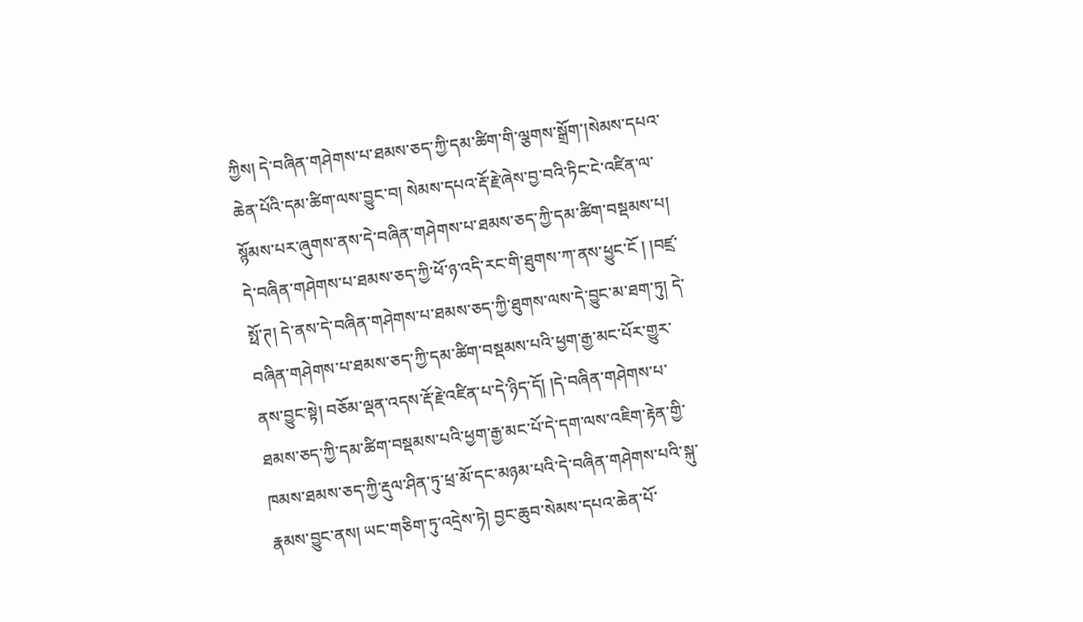ཀྱིས། དེ་བཞིན་གཤེགས་པ་ཐམས་ཅད་ཀྱི་དམ་ཚིག་གི་ལྕགས་སྒྲོག་།སེམས་དཔའ་ཆེན་པོའི་དམ་ཚིག་ལས་བྱུང་བ། སེམས་དཔའ་རྡོ་རྗེ་ཞེས་བྱ་བའི་ཏིང་ངེ་འཛིན་ལ་སྙོམས་པར་ཞུགས་ནས་དེ་བཞིན་གཤེགས་པ་ཐམས་ཅད་ཀྱི་དམ་ཚིག་བསྡམས་པ། དེ་བཞིན་གཤེགས་པ་ཐམས་ཅད་ཀྱི་ཕོ་ཉ་འདི་རང་གི་ཐུགས་ཀ་ནས་ཕྱུང་ངོ ། །བཛྲ་སྥོ་ཊ། དེ་ནས་དེ་བཞིན་གཤེགས་པ་ཐམས་ཅད་ཀྱི་ཐུགས་ལས་དེ་བྱུང་མ་ཐག་ཏུ། དེ་བཞིན་གཤེགས་པ་ཐམས་ཅད་ཀྱི་དམ་ཚིག་བསྡམས་པའི་ཕྱག་རྒྱ་མང་པོར་གྱུར་ནས་བྱུང་སྟེ། བཅོམ་ལྡན་འདས་རྡོ་རྗེ་འཛིན་པ་དེ་ཉིད་དོ། །དེ་བཞིན་གཤེགས་པ་ཐམས་ཅད་ཀྱི་དམ་ཚིག་བསྡམས་པའི་ཕྱག་རྒྱ་མང་པོ་དེ་དག་ལས་འཇིག་རྟེན་གྱི་ཁམས་ཐམས་ཅད་ཀྱི་རྡུལ་ཤིན་ཏུ་ཕྲ་མོ་དང་མཉམ་པའི་དེ་བཞིན་གཤེགས་པའི་སྐུ་རྣམས་བྱུང་ནས། ཡང་གཅིག་ཏུ་འདྲེས་ཏེ། བྱང་ཆུབ་སེམས་དཔའ་ཆེན་པོ་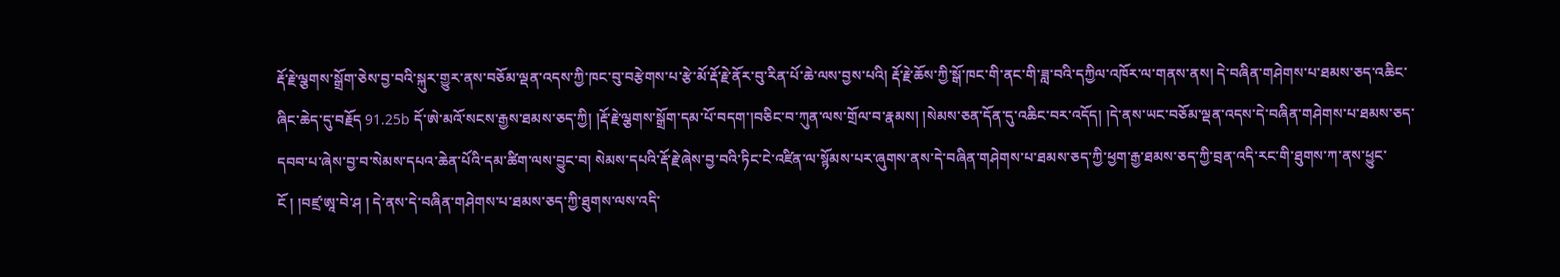རྡོ་རྗེ་ལྕགས་སྒྲོག་ཅེས་བྱ་བའི་སྐུར་གྱུར་ནས་བཅོམ་ལྡན་འདས་ཀྱི་ཁང་བུ་བརྩེགས་པ་རྩེ་མོ་རྡོ་རྗེ་ནོར་བུ་རིན་པོ་ཆེ་ལས་བྱས་པའི། རྡོ་རྗེ་ཆོས་ཀྱི་སྒོ་ཁང་གི་ནང་གི་ཟླ་བའི་དཀྱིལ་འཁོར་ལ་གནས་ནས། དེ་བཞིན་གཤེགས་པ་ཐམས་ཅད་འཆིང་ཞིང་ཆེད་དུ་བརྗོད 91.25b དོ་ཨེ་མའོ་སངས་རྒྱས་ཐམས་ཅད་ཀྱི། །རྡོ་རྗེ་ལྕགས་སྒྲོག་དམ་པོ་བདག་།བཅིང་བ་ཀུན་ལས་གྲོལ་བ་རྣམས། །སེམས་ཅན་དོན་དུ་འཆིང་བར་འདོད། །དེ་ནས་ཡང་བཅོམ་ལྡན་འདས་དེ་བཞིན་གཤེགས་པ་ཐམས་ཅད་དབབ་པ་ཞེས་བྱ་བ་སེམས་དཔའ་ཆེན་པོའི་དམ་ཚིག་ལས་བྱུང་བ། སེམས་དཔའི་རྡོ་རྗེ་ཞེས་བྱ་བའི་ཏིང་ངེ་འཛིན་ལ་སྙོམས་པར་ཞུགས་ནས་དེ་བཞིན་གཤེགས་པ་ཐམས་ཅད་ཀྱི་ཕྱག་རྒྱ་ཐམས་ཅད་ཀྱི་བྲན་འདི་རང་གི་ཐུགས་ཀ་ནས་ཕྱུང་ངོ ། །བཛྲ་ཨཱ་བེ་ཤ ། དེ་ནས་དེ་བཞིན་གཤེགས་པ་ཐམས་ཅད་ཀྱི་ཐུགས་ལས་འདི་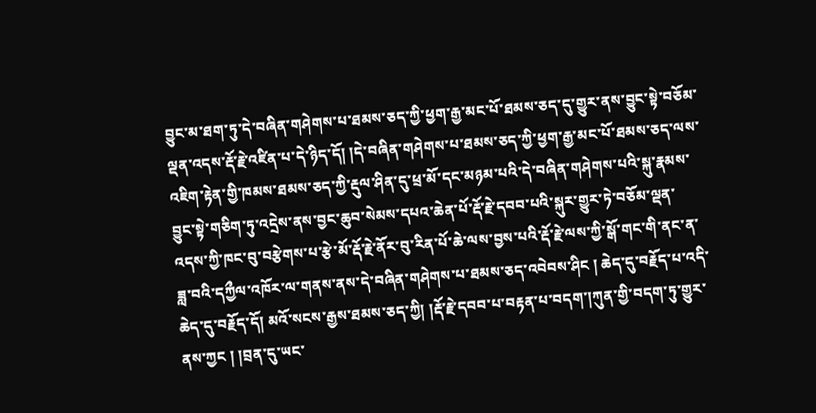བྱུང་མ་ཐག་ཏུ་དེ་བཞིན་གཤེགས་པ་ཐམས་ཅད་ཀྱི་ཕྱག་རྒྱ་མང་པོ་ཐམས་ཅད་དུ་གྱུར་ནས་བྱུང་སྟེ་བཅོམ་ལྡན་འདས་རྡོ་རྗེ་འཛིན་པ་དེ་ཉིད་དོ། །དེ་བཞིན་གཤེགས་པ་ཐམས་ཅད་ཀྱི་ཕྱག་རྒྱ་མང་པོ་ཐམས་ཅད་ལས་འཇིག་རྟེན་གྱི་ཁམས་ཐམས་ཅད་ཀྱི་རྡུལ་ཤིན་དུ་ཕྲ་མོ་དང་མཉམ་པའི་དེ་བཞིན་གཤེགས་པའི་སྐུ་རྣམས་བྱུང་སྟེ་གཅིག་ཏུ་འདྲེས་ནས་བྱང་ཆུབ་སེམས་དཔའ་ཆེན་པོ་རྡོ་རྗེ་དབབ་པའི་སྐུར་གྱུར་ཏེ་བཅོམ་ལྡན་འདས་ཀྱི་ཁང་བུ་བརྩེགས་པ་རྩེ་མོ་རྡོ་རྗེ་ནོར་བུ་རིན་པོ་ཆེ་ལས་བྱས་པའི་རྡོ་རྗེ་ལས་ཀྱི་སྒོ་གང་གི་ནང་ན་ཟླ་བའི་དཀྱྀལ་འཁོར་ལ་གནས་ནས་དེ་བཞིན་གཤེགས་པ་ཐམས་ཅད་འབེབས་ཤིང ། ཆེད་དུ་བརྗོད་པ་འདི་ཆེད་དུ་བརྗོད་དོ། མའོ་སངས་རྒྱས་ཐམས་ཅད་ཀྱི། །རྡོ་རྗེ་དབབ་པ་བརྟན་པ་བདག་།ཀུན་གྱི་བདག་ཏུ་གྱུར་ནས་ཀྱང ། །བྲན་དུ་ཡང་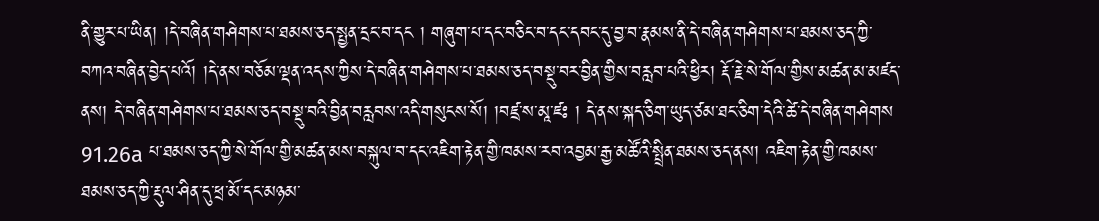ནི་གྱུར་པ་ཡིན། །དེ་བཞིན་གཤེགས་པ་ཐམས་ཅད་སྤྱན་དྲང་བ་དང ། གཞུག་པ་དང་བཅིང་བ་དང་དབང་དུ་བྱ་བ་རྣམས་ནི་དེ་བཞིན་གཤེགས་པ་ཐམས་ཅད་ཀྱི་བཀའ་བཞིན་བྱེད་པའོ། །དེ་ནས་བཅོམ་ལྡན་འདས་ཀྱིས་དེ་བཞིན་གཤེགས་པ་ཐམས་ཅད་བསྡུ་བར་བྱིན་གྱིས་བརླབ་པའི་ཕྱིར། རྡོ་རྗེ་སེ་གོལ་གྱིས་མཚན་མ་མཛད་ནས། དེ་བཞིན་གཤེགས་པ་ཐམས་ཅད་བསྡུ་བའི་བྱིན་བརླབས་འདི་གསུངས་སོ། །བཛྲ་ས་མཱ་ཛཿ ། དེ་ནས་སྐད་ཅིག་ཡུད་ཙམ་ཐང་ཅིག་དེའི་ཚེ་དེ་བཞིན་གཤེགས 91.26a པ་ཐམས་ཅད་ཀྱི་སེ་གོལ་གྱི་མཚན་མས་བསྐུལ་བ་དང་འཇིག་རྟེན་གྱི་ཁམས་རབ་འབྱམ་རྒྱ་མཚོའི་སྤྲིན་ཐམས་ཅད་ནས། འཇིག་རྟེན་གྱི་ཁམས་ཐམས་ཅད་ཀྱི་རྡུལ་ཤིན་དུ་ཕྲ་མོ་དང་མཉམ་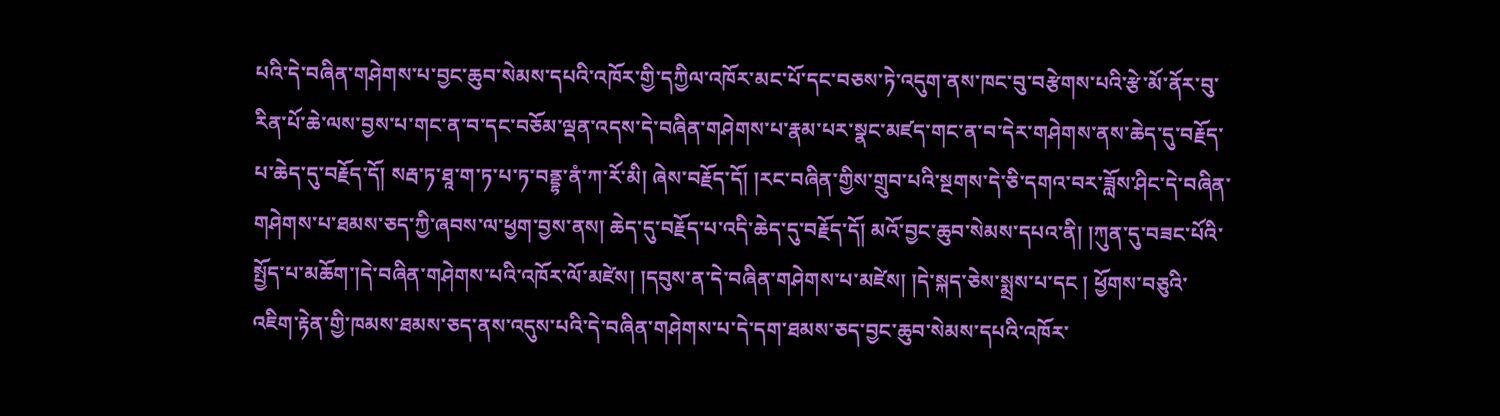པའི་དེ་བཞིན་གཤེགས་པ་བྱང་ཆུབ་སེམས་དཔའི་འཁོར་གྱི་དཀྱིལ་འཁོར་མང་པོ་དང་བཅས་ཏེ་འདུག་ནས་ཁང་བུ་བརྩེགས་པའི་རྩེ་མོ་ནོར་བུ་རིན་པོ་ཆེ་ལས་བྱས་པ་གང་ན་བ་དང་བཅོམ་ལྡན་འདས་དེ་བཞིན་གཤེགས་པ་རྣམ་པར་སྣང་མཛད་གང་ན་བ་དེར་གཤེགས་ནས་ཆེད་དུ་བརྗོད་པ་ཆེད་དུ་བརྗོད་དོ། སརྦ་ཏ་ཐཱ་ག་ཏ་པ་ཏ་བནྡྷ་ནཾ་ཀ་རོ་མི། ཞེས་བརྗོད་དོ། །རང་བཞིན་གྱིས་གྲུབ་པའི་སྔགས་དེ་ཅི་དགའ་བར་ཟློས་ཤིང་དེ་བཞིན་གཤེགས་པ་ཐམས་ཅད་ཀྱི་ཞབས་ལ་ཕྱག་བྱས་ནས། ཆེད་དུ་བརྗོད་པ་འདི་ཆེད་དུ་བརྗོད་དོ། མའོ་བྱང་ཆུབ་སེམས་དཔའ་ནི། །ཀུན་དུ་བཟང་པོའི་སྤྱོད་པ་མཆོག་།དེ་བཞིན་གཤེགས་པའི་འཁོར་ལོ་མཛེས། །དབུས་ན་དེ་བཞིན་གཤེགས་པ་མཛེས། །དེ་སྐད་ཅེས་སྨྲས་པ་དང ། ཕྱོགས་བཅུའི་འཇིག་རྟེན་གྱི་ཁམས་ཐམས་ཅད་ནས་འདུས་པའི་དེ་བཞིན་གཤེགས་པ་དེ་དག་ཐམས་ཅད་བྱང་ཆུབ་སེམས་དཔའི་འཁོར་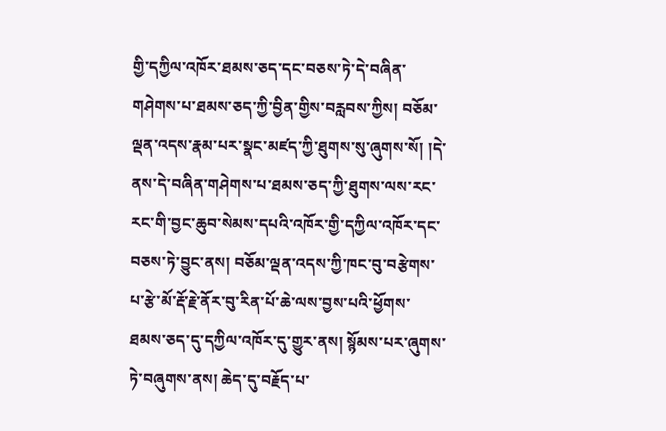གྱི་དཀྱིལ་འཁོར་ཐམས་ཅད་དང་བཅས་ཏེ་དེ་བཞིན་གཤེགས་པ་ཐམས་ཅད་ཀྱི་བྱིན་གྱིས་བརླབས་ཀྱིས། བཅོམ་ལྡན་འདས་རྣམ་པར་སྣང་མཛད་ཀྱི་ཐུགས་སུ་ཞུགས་སོ། །དེ་ནས་དེ་བཞིན་གཤེགས་པ་ཐམས་ཅད་ཀྱི་ཐུགས་ལས་རང་རང་གི་བྱང་ཆུབ་སེམས་དཔའི་འཁོར་གྱི་དཀྱིལ་འཁོར་དང་བཅས་ཏེ་བྱུང་ནས། བཅོམ་ལྡན་འདས་ཀྱི་ཁང་བུ་བརྩེགས་པ་རྩེ་མོ་རྡོ་རྗེ་ནོར་བུ་རིན་པོ་ཆེ་ལས་བྱས་པའི་ཕྱོགས་ཐམས་ཅད་དུ་དཀྱིལ་འཁོར་དུ་གྱུར་ནས། སྙོམས་པར་ཞུགས་ཏེ་བཞུགས་ནས། ཆེད་དུ་བརྗོད་པ་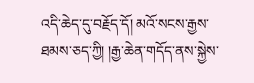འདི་ཆེད་དུ་བརྗོད་དོ། མའོ་སངས་རྒྱས་ཐམས་ཅད་ཀྱི། །རྒྱ་ཆེན་གདོད་ནས་སྐྱེས་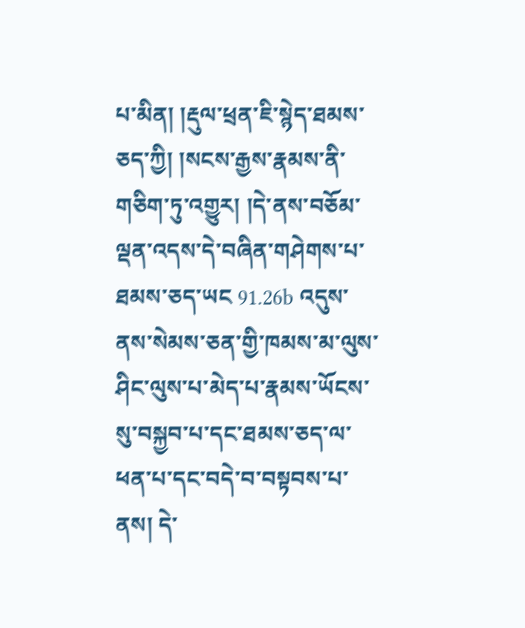པ་མིན། །རྡུལ་ཕྲན་ཇི་སྙེད་ཐམས་ཅད་ཀྱི། །སངས་རྒྱས་རྣམས་ནི་གཅིག་ཏུ་འགྱུར། །དེ་ནས་བཅོམ་ལྡན་འདས་དེ་བཞིན་གཤེགས་པ་ཐམས་ཅད་ཡང 91.26b འདུས་ནས་སེམས་ཅན་གྱི་ཁམས་མ་ལུས་ཤིང་ལུས་པ་མེད་པ་རྣམས་ཡོངས་སུ་བསྐྱབ་པ་དང་ཐམས་ཅད་ལ་ཕན་པ་དང་བདེ་བ་བསྟབས་པ་ནས། དེ་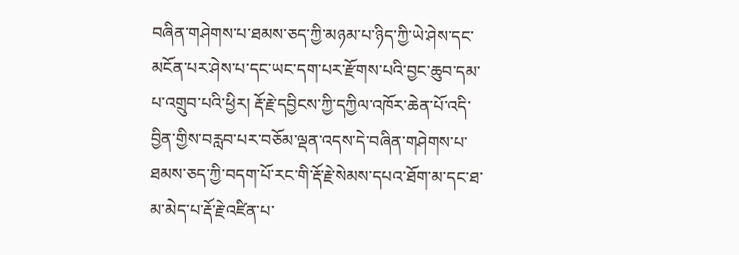བཞིན་གཤེགས་པ་ཐམས་ཅད་ཀྱི་མཉམ་པ་ཉིད་ཀྱི་ཡེ་ཤེས་དང་མངོན་པར་ཤེས་པ་དང་ཡང་དག་པར་རྫོགས་པའི་བྱང་ཆུབ་དམ་པ་འགྲུབ་པའི་ཕྱིར། རྡོ་རྗེ་དབྱིངས་ཀྱི་དཀྱིལ་འཁོར་ཆེན་པོ་འདི་བྱིན་གྱིས་བརླབ་པར་བཅོམ་ལྡན་འདས་དེ་བཞིན་གཤེགས་པ་ཐམས་ཅད་ཀྱི་བདག་པོ་རང་གི་རྡོ་རྗེ་སེམས་དཔའ་ཐོག་མ་དང་ཐ་མ་མེད་པ་རྡོ་རྗེ་འཛིན་པ་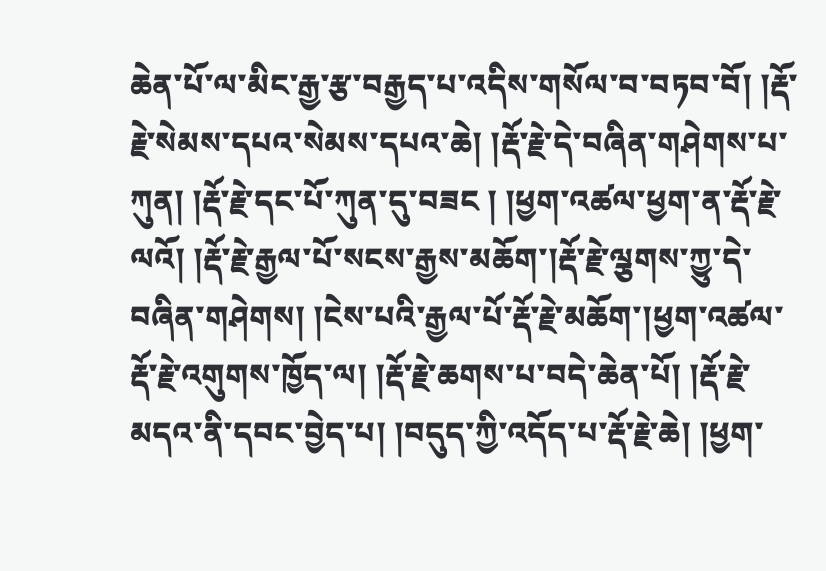ཆེན་པོ་ལ་མིང་རྒྱ་རྩ་བརྒྱད་པ་འདིས་གསོལ་བ་བཏབ་བོ། །རྡོ་རྗེ་སེམས་དཔའ་སེམས་དཔའ་ཆེ། །རྡོ་རྗེ་དེ་བཞིན་གཤེགས་པ་ཀུན། །རྡོ་རྗེ་དང་པོ་ཀུན་དུ་བཟང ། །ཕྱག་འཚལ་ཕྱག་ན་རྡོ་རྗེ་ལའོ། །རྡོ་རྗེ་རྒྱལ་པོ་སངས་རྒྱས་མཆོག་།རྡོ་རྗེ་ལྕགས་ཀྱུ་དེ་བཞིན་གཤེགས། །ངེས་པའི་རྒྱལ་པོ་རྡོ་རྗེ་མཆོག་།ཕྱག་འཚལ་རྡོ་རྗེ་འགུགས་ཁྱོད་ལ། །རྡོ་རྗེ་ཆགས་པ་བདེ་ཆེན་པོ། །རྡོ་རྗེ་མདའ་ནི་དབང་བྱེད་པ། །བདུད་ཀྱི་འདོད་པ་རྡོ་རྗེ་ཆེ། །ཕྱག་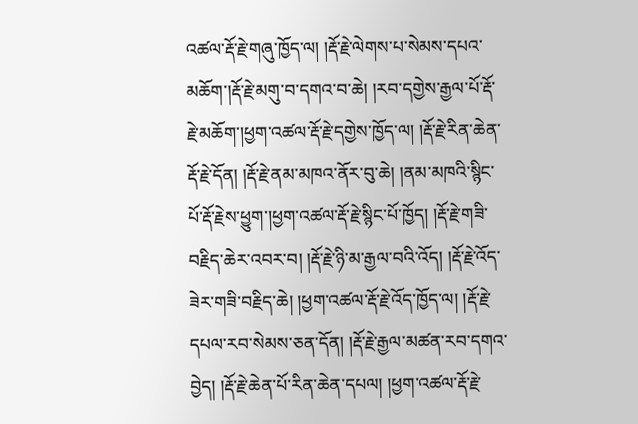འཚལ་རྡོ་རྗེ་གཞུ་ཁྱོད་ལ། །རྡོ་རྗེ་ལེགས་པ་སེམས་དཔའ་མཆོག་།རྡོ་རྗེ་མགུ་བ་དགའ་བ་ཆེ། །རབ་དགྱེས་རྒྱལ་པོ་རྡོ་རྗེ་མཆོག་།ཕྱག་འཚལ་རྡོ་རྗེ་དགྱེས་ཁྱོད་ལ། །རྡོ་རྗེ་རིན་ཆེན་རྡོ་རྗེ་དོན། །རྡོ་རྗེ་ནམ་མཁའ་ནོར་བུ་ཆེ། །ནམ་མཁའི་སྙིང་པོ་རྡོ་རྗེས་ཕྱུག་།ཕྱག་འཚལ་རྡོ་རྗེ་སྙིང་པོ་ཁྱོད། །རྡོ་རྗེ་གཟི་བརྗིད་ཆེར་འབར་བ། །རྡོ་རྗེ་ཉི་མ་རྒྱལ་བའི་འོད། །རྡོ་རྗེ་འོད་ཟེར་གཟི་བརྗིད་ཆེ། །ཕྱག་འཚལ་རྡོ་རྗེ་འོད་ཁྱོད་ལ། །རྡོ་རྗེ་དཔལ་རབ་སེམས་ཅན་དོན། །རྡོ་རྗེ་རྒྱལ་མཚན་རབ་དགའ་བྱེད། །རྡོ་རྗེ་ཆེན་པོ་རིན་ཆེན་དཔལ། །ཕྱག་འཚལ་རྡོ་རྗེ་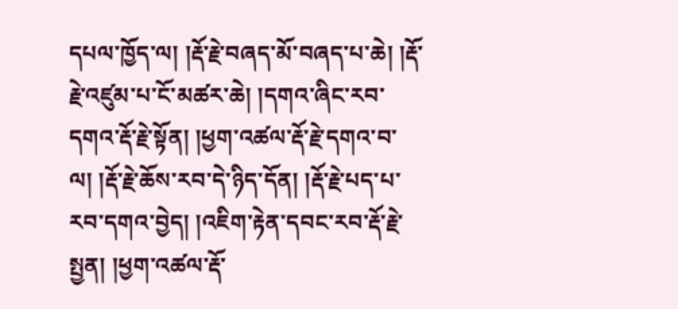དཔལ་ཁྱོད་ལ། །རྡོ་རྗེ་བཞད་མོ་བཞད་པ་ཆེ། །རྡོ་རྗེ་འཛུམ་པ་ངོ་མཚར་ཆེ། །དགའ་ཞིང་རབ་དགའ་རྡོ་རྗེ་སྟོན། །ཕྱག་འཚལ་རྡོ་རྗེ་དགའ་བ་ལ། །རྡོ་རྗེ་ཆོས་རབ་དེ་ཉིད་དོན། །རྡོ་རྗེ་པད་པ་རབ་དགའ་བྱེད། །འཇིག་རྟེན་དབང་རབ་རྡོ་རྗེ་སྤྱན། །ཕྱག་འཚལ་རྡོ་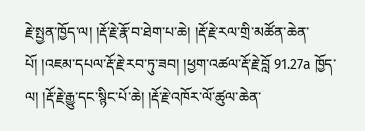རྗེ་སྤྱན་ཁྱོད་ལ། །རྡོ་རྗེ་རྣོ་བ་ཐེག་པ་ཆེ། །རྡོ་རྗེ་རལ་གྲི་མཚོན་ཆེན་པོ། །འཇམ་དཔལ་རྡོ་རྗེ་རབ་ཏུ་ཟབ། །ཕྱག་འཚལ་རྡོ་རྗེ་བློ 91.27a ཁྱོད་ལ། །རྡོ་རྗེ་རྒྱུ་དང་སྙིང་པོ་ཆེ། །རྡོ་རྗེ་འཁོར་ལོ་ཚུལ་ཆེན་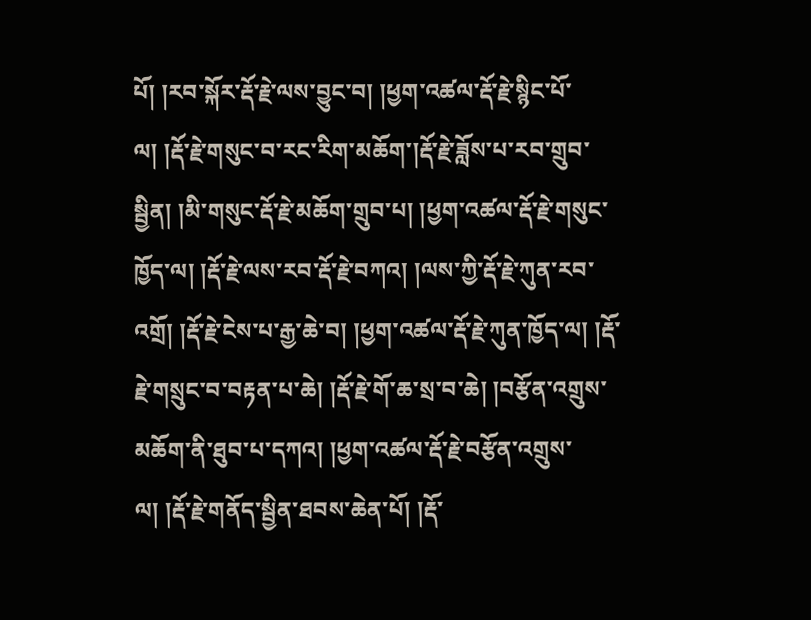པོ། །རབ་སྐོར་རྡོ་རྗེ་ལས་བྱུང་བ། །ཕྱག་འཚལ་རྡོ་རྗེ་སྙིང་པོ་ལ། །རྡོ་རྗེ་གསུང་བ་རང་རིག་མཆོག་།རྡོ་རྗེ་ཟློས་པ་རབ་གྲུབ་སྦྱིན། །མི་གསུང་རྡོ་རྗེ་མཆོག་གྲུབ་པ། །ཕྱག་འཚལ་རྡོ་རྗེ་གསུང་ཁྱོད་ལ། །རྡོ་རྗེ་ལས་རབ་རྡོ་རྗེ་བཀའ། །ལས་ཀྱི་རྡོ་རྗེ་ཀུན་རབ་འགྲོ། །རྡོ་རྗེ་ངེས་པ་རྒྱ་ཆེ་བ། །ཕྱག་འཚལ་རྡོ་རྗེ་ཀུན་ཁྱོད་ལ། །རྡོ་རྗེ་གསྲུང་བ་བརྟན་པ་ཆེ། །རྡོ་རྗེ་གོ་ཆ་སྲ་བ་ཆེ། །བརྩོན་འགྲུས་མཆོག་ནི་ཐུབ་པ་དཀའ། །ཕྱག་འཚལ་རྡོ་རྗེ་བརྩོན་འགྲུས་ལ། །རྡོ་རྗེ་གནོད་སྦྱིན་ཐབས་ཆེན་པོ། །རྡོ་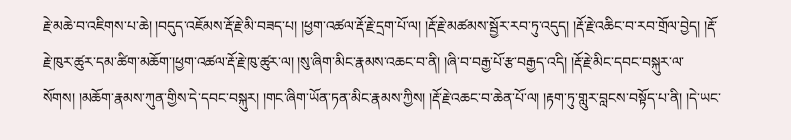རྗེ་མཆེ་བ་འཇིགས་པ་ཆེ། །བདུད་འཇོམས་རྡོ་རྗེ་མི་བཟད་པ། །ཕྱག་འཚལ་རྡོ་རྗེ་དྲག་པོ་ལ། །རྡོ་རྗེ་མཚམས་སྦྱོར་རབ་ཏུ་འདུད། །རྡོ་རྗེ་འཆིང་བ་རབ་གྲོལ་བྱེད། །རྡོ་རྗེ་ཁུར་ཚུར་དམ་ཚིག་མཆོག་།ཕྱག་འཚལ་རྡོ་རྗེ་ཁུ་ཚུར་ལ། །སུ་ཞིག་མིང་རྣམས་འཆང་བ་ནི། །ཞི་བ་བརྒྱ་པོ་རྩ་བརྒྱད་འདི། །རྡོ་རྗེ་མིང་དབང་བསྐུར་ལ་སོགས། །མཆོག་རྣམས་ཀུན་གྱིས་དེ་དབང་བསྐུར། །གང་ཞིག་ཡོན་ཏན་མིང་རྣམས་ཀྱིས། །རྡོ་རྗེ་འཆང་བ་ཆེན་པོ་ལ། །རྟག་ཏུ་གླུར་བླངས་བསྟོད་པ་ནི། །དེ་ཡང་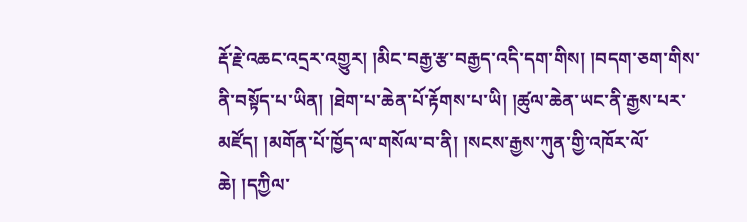རྡོ་རྗེ་འཆང་འདྲར་འགྱུར། །མིང་བརྒྱ་རྩ་བརྒྱད་འདི་དག་གིས། །བདག་ཅག་གིས་ནི་བསྟོད་པ་ཡིན། །ཐེག་པ་ཆེན་པོ་རྟོགས་པ་ཡི། །ཚུལ་ཆེན་ཡང་ནི་རྒྱས་པར་མཛོད། །མགོན་པོ་ཁྱོད་ལ་གསོལ་བ་ནི། །སངས་རྒྱས་ཀུན་གྱི་འཁོར་ལོ་ཆེ། །དཀྱིལ་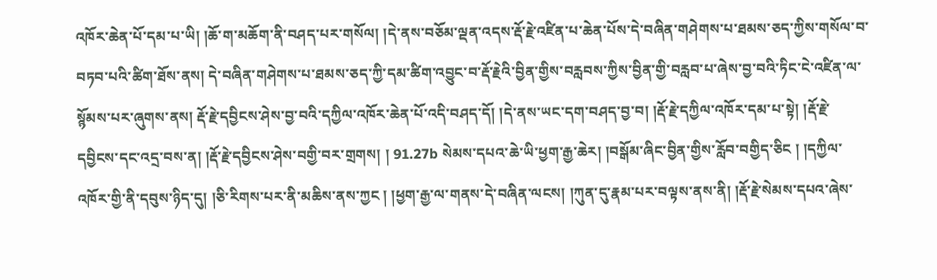འཁོར་ཆེན་པོ་དམ་པ་ཡི། །ཆོ་ག་མཆོག་ནི་བཤད་པར་གསོལ། །དེ་ནས་བཅོམ་ལྡན་འདས་རྡོ་རྗེ་འཛིན་པ་ཆེན་པོས་དེ་བཞིན་གཤེགས་པ་ཐམས་ཅད་ཀྱིས་གསོལ་བ་བཏབ་པའི་ཚིག་ཐོས་ནས། དེ་བཞིན་གཤེགས་པ་ཐམས་ཅད་ཀྱི་དམ་ཚིག་འབྱུང་བ་རྡོ་རྗེའི་བྱིན་གྱིས་བརླབས་ཀྱིས་བྱིན་གྱི་བརླབ་པ་ཞེས་བྱ་བའི་ཏིང་ངེ་འཛིན་ལ་སྙོམས་པར་ཞུགས་ནས། རྡོ་རྗེ་དབྱིངས་ཤེས་བྱ་བའི་དཀྱིལ་འཁོར་ཆེན་པོ་འདི་བཤད་དོ། །དེ་ནས་ཡང་དག་བཤད་བྱ་བ། །རྡོ་རྗེ་དཀྱིལ་འཁོར་དམ་པ་སྟེ། །རྡོ་རྗེ་དབྱིངས་དང་འདྲ་བས་ན། །རྡོ་རྗེ་དབྱིངས་ཤེས་བགྱི་བར་གྲགས། ། 91.27b སེམས་དཔའ་ཆེ་ཡི་ཕྱག་རྒྱ་ཆེར། །བསྒོམ་ཞིང་བྱིན་གྱིས་རློབ་བགྱིད་ཅིང ། །དཀྱིལ་འཁོར་གྱི་ནི་དབུས་ཉིད་དུ། །ཅི་རིགས་པར་ནི་མཆིས་ནས་ཀྱང ། །ཕྱག་རྒྱ་ལ་གནས་དེ་བཞིན་ལངས། །ཀུན་དུ་རྣམ་པར་བལྟས་ནས་ནི། །རྡོ་རྗེ་སེམས་དཔའ་ཞེས་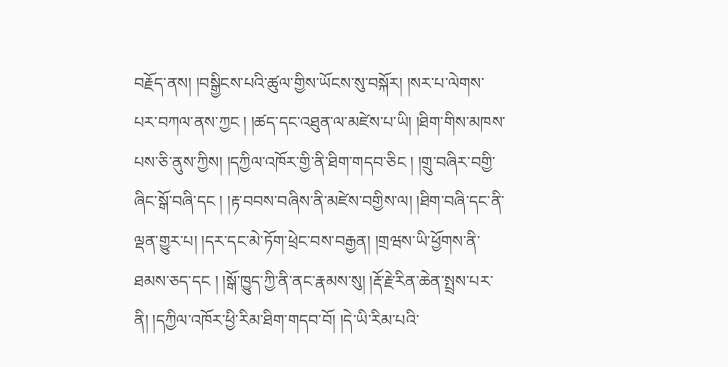བརྗོད་ནས། །བསྒྱིངས་པའི་ཚུལ་གྱིས་ཡོངས་སུ་བསྐོར། །སར་པ་ལེགས་པར་བཀལ་ནས་ཀྱང ། །ཚད་དང་འཐུན་ལ་མཛེས་པ་ཡི། །ཐིག་གིས་མཁས་པས་ཅི་ནུས་ཀྱིས། །དཀྱིལ་འཁོར་གྱི་ནི་ཐིག་གདབ་ཅིང ། །གྲུ་བཞིར་བགྱི་ཞིང་སྒོ་བཞི་དང ། །རྟ་བབས་བཞིས་ནི་མཛེས་བགྱིས་ལ། །ཐིག་བཞི་དང་ནི་ལྡན་གྱུར་པ། །དར་དང་མེ་ཏོག་ཕྲེང་བས་བརྒྱན། །གྲཝས་ཡི་ཕྱོགས་ནི་ཐམས་ཅད་དང ། །སྒོ་ཁྱུད་ཀྱི་ནི་ནང་རྣམས་སུ། །རྡོ་རྗེ་རིན་ཆེན་སྤྲས་པར་ནི། །དཀྱིལ་འཁོར་ཕྱི་རིམ་ཐིག་གདབ་བོ། །དེ་ཡི་རིམ་པའི་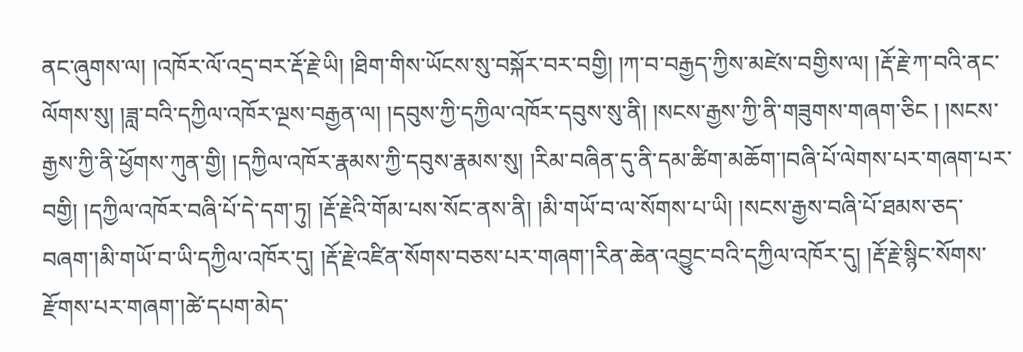ནང་ཞུགས་ལ། །འཁོར་ལོ་འདྲ་བར་རྡོ་རྗེ་ཡི། །ཐིག་གིས་ཡོངས་སུ་བསྐོར་བར་བགྱི། །ཀ་བ་བརྒྱད་ཀྱིས་མཛེས་བགྱིས་ལ། །རྡོ་རྗེ་ཀ་བའི་ནང་ལོགས་སུ། །ཟླ་བའི་དཀྱིལ་འཁོར་ལྔས་བརྒྱན་ལ། །དབུས་ཀྱི་དཀྱིལ་འཁོར་དབུས་སུ་ནི། །སངས་རྒྱས་ཀྱི་ནི་གཟུགས་གཞག་ཅིང ། །སངས་རྒྱས་ཀྱི་ནི་ཕྱོགས་ཀུན་གྱི། །དཀྱིལ་འཁོར་རྣམས་ཀྱི་དབུས་རྣམས་སུ། །རིམ་བཞིན་དུ་ནི་དམ་ཚིག་མཆོག་།བཞི་པོ་ལེགས་པར་གཞག་པར་བགྱི། །དཀྱིལ་འཁོར་བཞི་པོ་དེ་དག་ཏུ། །རྡོ་རྗེའི་གོམ་པས་སོང་ནས་ནི། །མི་གཡོ་བ་ལ་སོགས་པ་ཡི། །སངས་རྒྱས་བཞི་པོ་ཐམས་ཅད་བཞག་།མི་གཡོ་བ་ཡི་དཀྱིལ་འཁོར་དུ། །རྡོ་རྗེ་འཛིན་སོགས་བཅས་པར་གཞག་།རིན་ཆེན་འབྱུང་བའི་དཀྱིལ་འཁོར་དུ། །རྡོ་རྗེ་སྙིང་སོགས་རྫོགས་པར་གཞག་།ཚེ་དཔག་མེད་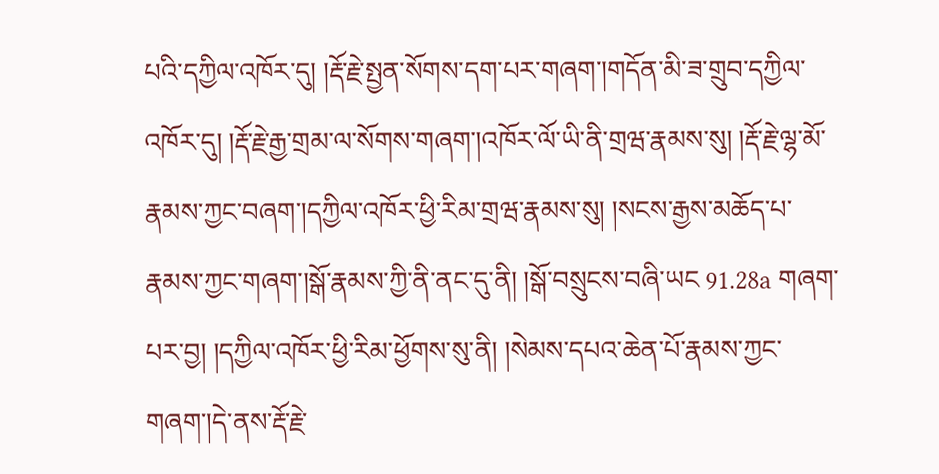པའི་དཀྱིལ་འཁོར་དུ། །རྡོ་རྗེ་སྤྱན་སོགས་དག་པར་གཞག་།གདོན་མི་ཟ་གྲུབ་དཀྱིལ་འཁོར་དུ། །རྡོ་རྗེ་རྒྱ་གྲམ་ལ་སོགས་གཞག་།འཁོར་ལོ་ཡི་ནི་གྲཝ་རྣམས་སུ། །རྡོ་རྗེ་ལྷ་མོ་རྣམས་ཀྱང་བཞག་།དཀྱིལ་འཁོར་ཕྱི་རིམ་གྲཝ་རྣམས་སུ། །སངས་རྒྱས་མཆོད་པ་རྣམས་ཀྱང་གཞག་།སྒོ་རྣམས་ཀྱི་ནི་ནང་དུ་ནི། །སྒོ་བསྲུངས་བཞི་ཡང 91.28a གཞག་པར་བྱ། །དཀྱིལ་འཁོར་ཕྱི་རིམ་ཕྱོགས་སུ་ནི། །སེམས་དཔའ་ཆེན་པོ་རྣམས་ཀྱང་གཞག་།དེ་ནས་རྡོ་རྗེ་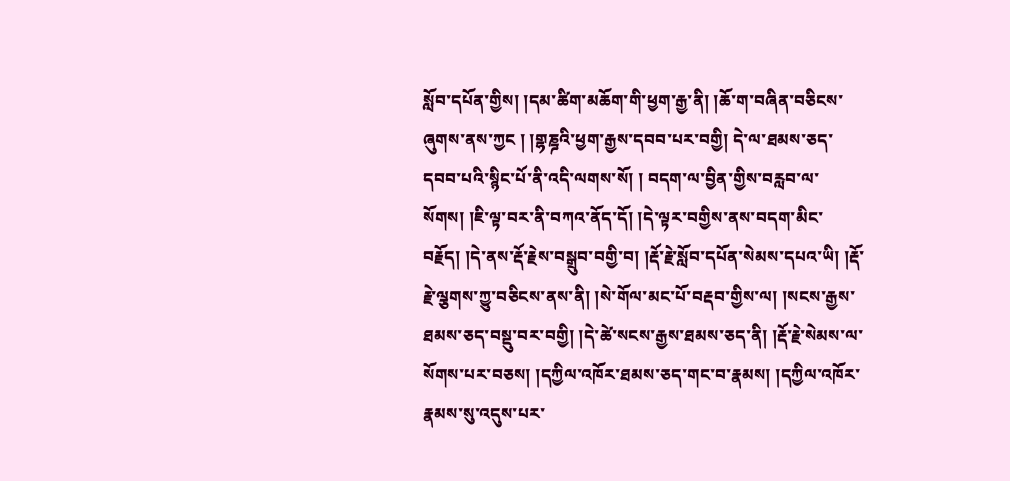སློབ་དཔོན་གྱིས། །དམ་ཚིག་མཆོག་གི་ཕྱག་རྒྱ་ནི། །ཆོ་ག་བཞིན་བཅིངས་ཞུགས་ནས་ཀྱང ། །གྷཎྜའི་ཕྱག་རྒྱས་དབབ་པར་བགྱི། དེ་ལ་ཐམས་ཅད་དབབ་པའི་སྙིང་པོ་ནི་འདི་ལགས་སོ། ། བདག་ལ་བྱིན་གྱིས་བརླབ་ལ་སོགས། །ཇི་ལྟ་བར་ནི་བཀའ་ནོད་དོ། །དེ་ལྟར་བགྱིས་ནས་བདག་མིང་བརྗོད། །དེ་ནས་རྡོ་རྗེས་བསྒྲུབ་བགྱི་བ། །རྡོ་རྗེ་སློབ་དཔོན་སེམས་དཔའ་ཡི། །རྡོ་རྗེ་ལྕགས་ཀྱུ་བཅིངས་ནས་ནི། །སེ་གོལ་མང་པོ་བརྡབ་གྱིས་ལ། །སངས་རྒྱས་ཐམས་ཅད་བསྡུ་བར་བགྱི། །དེ་ཚེ་སངས་རྒྱས་ཐམས་ཅད་ནི། །རྡོ་རྗེ་སེམས་ལ་སོགས་པར་བཅས། །དཀྱིལ་འཁོར་ཐམས་ཅད་གང་བ་རྣམས། །དཀྱིལ་འཁོར་རྣམས་སུ་འདུས་པར་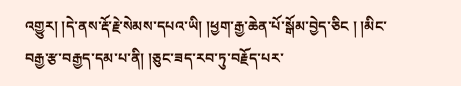འགྱུར། །དེ་ནས་རྡོ་རྗེ་སེམས་དཔའ་ཡི། །ཕྱག་རྒྱ་ཆེན་པོ་སྒོམ་བྱེད་ཅིང ། །མིང་བརྒྱ་རྩ་བརྒྱད་དམ་པ་ནི། །ཅུང་ཟད་རབ་ཏུ་བརྗོད་པར་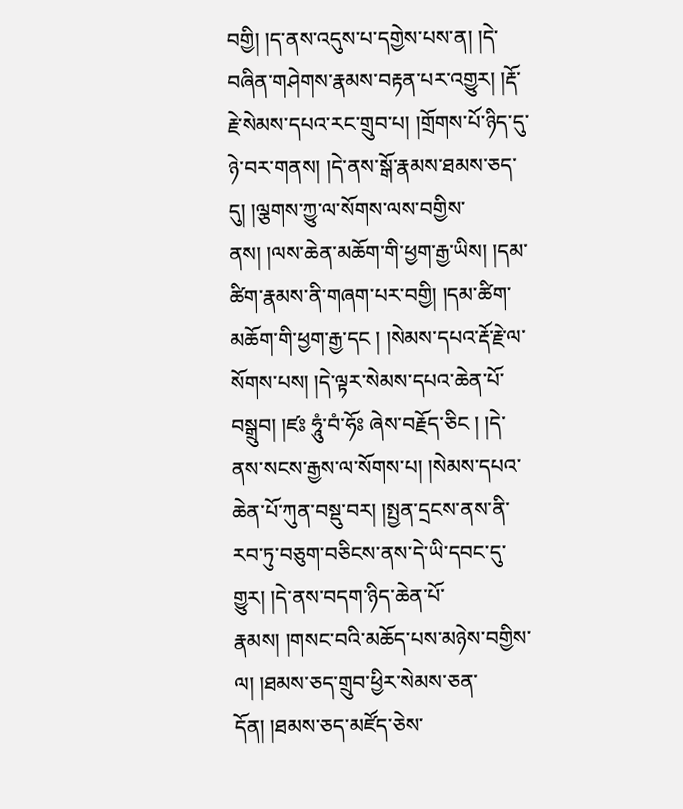བགྱི། །ད་ནས་འདུས་པ་དགྱེས་པས་ན། །དེ་བཞིན་གཤེགས་རྣམས་བརྟན་པར་འགྱུར། །རྡོ་རྗེ་སེམས་དཔའ་རང་གྲུབ་པ། །གྲོགས་པོ་ཉིད་དུ་ཉེ་བར་གནས། །དེ་ནས་སྒོ་རྣམས་ཐམས་ཅད་དུ། །ལྕགས་ཀྱུ་ལ་སོགས་ལས་བགྱིས་ནས། །ལས་ཆེན་མཆོག་གི་ཕྱག་རྒྱ་ཡིས། །དམ་ཚིག་རྣམས་ནི་གཞག་པར་བགྱི། །དམ་ཚིག་མཆོག་གི་ཕྱག་རྒྱ་དང ། །སེམས་དཔའ་རྡོ་རྗེ་ལ་སོགས་པས། །དེ་ལྟར་སེམས་དཔའ་ཆེན་པོ་བསྒྲུབ། །ཛཿ ཧཱུཾ་བཾ་ཧོཿ ཞེས་བརྗོད་ཅིང ། །དེ་ནས་སངས་རྒྱས་ལ་སོགས་པ། །སེམས་དཔའ་ཆེན་པོ་ཀུན་བསྡུ་བར། །སྤྱན་དྲངས་ནས་ནི་རབ་ཏུ་བཅུག་བཅིངས་ནས་དེ་ཡི་དབང་དུ་གྱུར། །དེ་ནས་བདག་ཉིད་ཆེན་པོ་རྣམས། །གསང་བའི་མཆོད་པས་མཉེས་བགྱིས་ལ། །ཐམས་ཅད་གྲུབ་ཕྱིར་སེམས་ཅན་དོན། །ཐམས་ཅད་མཛོད་ཅེས་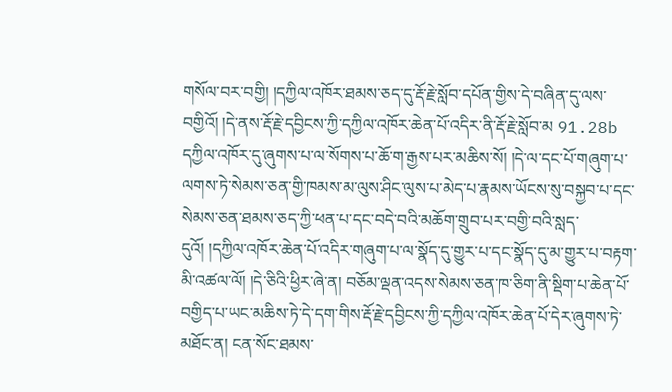གསོལ་བར་བགྱི། །དཀྱིལ་འཁོར་ཐམས་ཅད་དུ་རྡོ་རྗེ་སློབ་དཔོན་གྱིས་དེ་བཞིན་དུ་ལས་བགྱིའོ། །དེ་ནས་རྡོ་རྗེ་དབྱིངས་ཀྱི་དཀྱིལ་འཁོར་ཆེན་པོ་འདིར་ནི་རྡོ་རྗེ་སློབ་མ 91.28b དཀྱིལ་འཁོར་དུ་ཞུགས་པ་ལ་སོགས་པ་ཆོ་ག་རྒྱས་པར་མཆིས་སོ། །དེ་ལ་དང་པོ་གཞུག་པ་ལགས་ཏེ་སེམས་ཅན་གྱི་ཁམས་མ་ལུས་ཤིང་ལུས་པ་མེད་པ་རྣམས་ཡོངས་སུ་བསྐྱབ་པ་དང་སེམས་ཅན་ཐམས་ཅད་ཀྱི་ཕན་པ་དང་བདེ་བའི་མཆོག་གྲུབ་པར་བགྱི་བའི་སླད་དུའོ། །དཀྱིལ་འཁོར་ཆེན་པོ་འདིར་གཞུག་པ་ལ་སྣོད་དུ་གྱུར་པ་དང་སྣོད་དུ་མ་གྱུར་པ་བརྟག་མི་འཚལ་ལོ། །དེ་ཅིའི་ཕྱིར་ཞེ་ན། བཅོམ་ལྡན་འདས་སེམས་ཅན་ཁ་ཅིག་ནི་སྡིག་པ་ཆེན་པོ་བགྱིད་པ་ཡང་མཆིས་ཏེ་དེ་དག་གིས་རྡོ་རྗེ་དབྱིངས་ཀྱི་དཀྱིལ་འཁོར་ཆེན་པོ་དེར་ཞུགས་ཏེ་མཐོང་ན། ངན་སོང་ཐམས་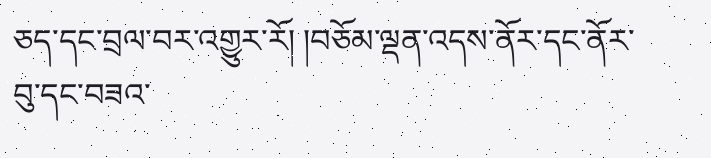ཅད་དང་བྲལ་བར་འགྱུར་རོ། །བཅོམ་ལྡན་འདས་ནོར་དང་ནོར་བུ་དང་བཟའ་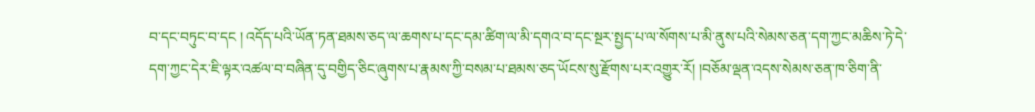བ་དང་བཏུང་བ་དང ། འདོད་པའི་ཡོན་ཏན་ཐམས་ཅད་ལ་ཆགས་པ་དང་དམ་ཚིག་ལ་མི་དགའ་བ་དང་སྔར་སྤྱད་པ་ལ་སོགས་པ་མི་ནུས་པའི་སེམས་ཅན་དག་ཀྱང་མཆིས་ཏེ་དེ་དག་ཀྱང་དེར་ཇི་ལྟར་འཚལ་བ་བཞིན་དུ་བགྱིད་ཅིང་ཞུགས་པ་རྣམས་ཀྱི་བསམ་པ་ཐམས་ཅད་ཡོངས་སུ་རྫོགས་པར་འགྱུར་རོ། །བཅོམ་ལྡན་འདས་སེམས་ཅན་ཁ་ཅིག་ནི་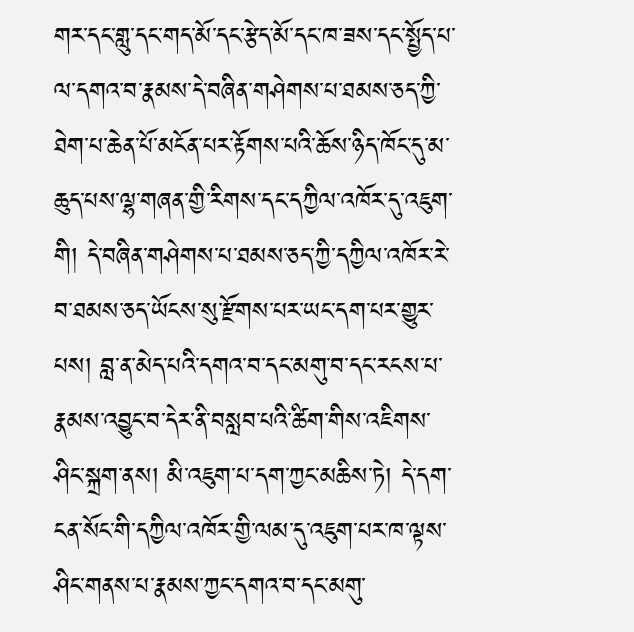གར་དང་གླུ་དང་གད་མོ་དང་རྩེད་མོ་དང་ཁ་ཟས་དང་སྤྱོད་པ་ལ་དགའ་བ་རྣམས་དེ་བཞིན་གཤེགས་པ་ཐམས་ཅད་ཀྱི་ཐེག་པ་ཆེན་པོ་མངོན་པར་རྟོགས་པའི་ཆོས་ཉིད་ཁོང་དུ་མ་ཆུད་པས་ལྷ་གཞན་གྱི་རིགས་དང་དཀྱིལ་འཁོར་དུ་འཇུག་གི། དེ་བཞིན་གཤེགས་པ་ཐམས་ཅད་ཀྱི་དཀྱིལ་འཁོར་རེ་བ་ཐམས་ཅད་ཡོངས་སུ་རྫོགས་པར་ཡང་དག་པར་གྱུར་པས། བླ་ན་མེད་པའི་དགའ་བ་དང་མགུ་བ་དང་རངས་པ་རྣམས་འབྱུང་བ་དེར་ནི་བསླབ་པའི་ཚིག་གིས་འཇིགས་ཤིང་སྐྲག་ནས། མི་འཇུག་པ་དག་ཀྱང་མཆིས་ཏེ། དེ་དག་ངན་སོང་གི་དཀྱིལ་འཁོར་གྱི་ལམ་དུ་འཇུག་པར་ཁ་ལྟས་ཤིང་གནས་པ་རྣམས་ཀྱང་དགའ་བ་དང་མགུ་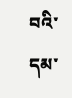བའི་དམ་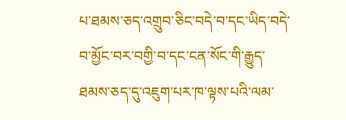པ་ཐམས་ཅད་འགྲུབ་ཅིང་བདེ་བ་དང་ཡིད་བདེ་བ་མྱོང་བར་བགྱི་བ་དང་ངན་སོང་གི་རྒྱུད་ཐམས་ཅད་དུ་འཇུག་པར་ཁ་ལྟས་པའི་ལམ་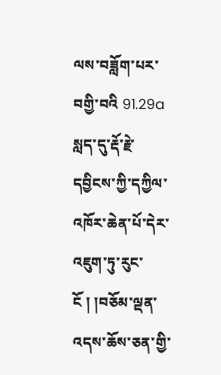ལས་བཟློག་པར་བགྱི་བའི 91.29a སླད་དུ་རྡོ་རྗེ་དབྱིངས་ཀྱི་དཀྱིལ་འཁོར་ཆེན་པོ་དེར་འཇུག་ཏུ་རུང་ངོ ། །བཅོམ་ལྡན་འདས་ཆོས་ཅན་གྱི་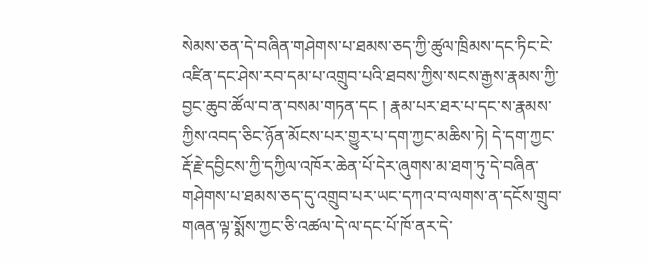སེམས་ཅན་དེ་བཞིན་གཤེགས་པ་ཐམས་ཅད་ཀྱི་ཚུལ་ཁྲིམས་དང་ཏིང་ངེ་འཛིན་དང་ཤེས་རབ་དམ་པ་འགྲུབ་པའི་ཐབས་ཀྱིས་སངས་རྒྱས་རྣམས་ཀྱི་བྱང་ཆུབ་ཚོལ་བ་ན་བསམ་གཏན་དང ། རྣམ་པར་ཐར་པ་དང་ས་རྣམས་ཀྱིས་འབད་ཅིང་ཉོན་མོངས་པར་གྱུར་པ་དག་ཀྱང་མཆིས་ཏེ། དེ་དག་ཀྱང་རྡོ་རྗེ་དབྱིངས་ཀྱི་དཀྱིལ་འཁོར་ཆེན་པོ་དེར་ཞུགས་མ་ཐག་ཏུ་དེ་བཞིན་གཤེགས་པ་ཐམས་ཅད་དུ་འགྲུབ་པར་ཡང་དཀའ་བ་ལགས་ན་དངོས་གྲུབ་གཞན་ལྟ་སྨོས་ཀྱང་ཅི་འཚལ་དེ་ལ་དང་པོ་ཁོ་ནར་དེ་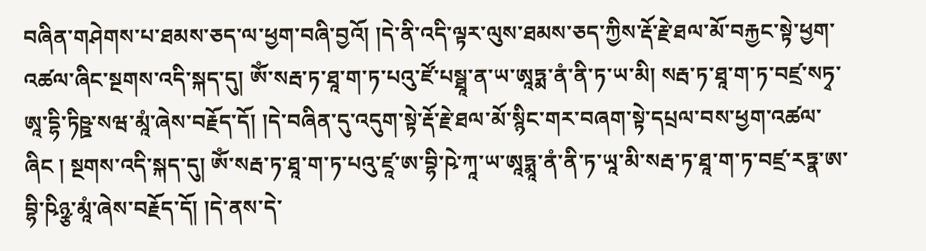བཞིན་གཤེགས་པ་ཐམས་ཅད་ལ་ཕྱག་བཞི་བྱའོ། །དེ་ནི་འདི་ལྟར་ལུས་ཐམས་ཅད་ཀྱིས་རྡོ་རྗེ་ཐལ་མོ་བརྐྱང་སྟེ་ཕྱག་འཚལ་ཞིང་སྔགས་འདི་སྐད་དུ། ཨོཾ་སརྦ་ཏ་ཐཱ་ག་ཏ་པའུ་ཛོ་པསྠཱ་ན་ཡ་ཨཱཏྨ་ནཾ་ནི་ཏ་ཡ་མི། སརྦ་ཏ་ཐཱ་ག་ཏ་བཛྲ་སཏྭ་ཨཱ་དྷི་ཏིཥྛ་སཝ་མཱཾ་ཞེས་བརྗོད་དོ། །དེ་བཞིན་དུ་འདུག་སྟེ་རྡོ་རྗེ་ཐལ་མོ་སྙིང་གར་བཞག་སྟེ་དཔྲལ་བས་ཕྱག་འཚལ་ཞིང ། སྔགས་འདི་སྐད་དུ། ཨོཾ་སརྦ་ཏ་ཐཱ་ག་ཏ་པའུ་ཛཱ་ཨ་བྷི་ཥེ་ཀཱ་ཡ་ཨཱཏྨཱ་ནཾ་ནི་ཏ་ཡཱ་མི་སརྦ་ཏ་ཐཱ་ག་ཏ་བཛྲ་རཏྣ་ཨ་བྷི་ཥིཉྩ་མཱཾ་ཞེས་བརྗོད་དོ། །དེ་ནས་དེ་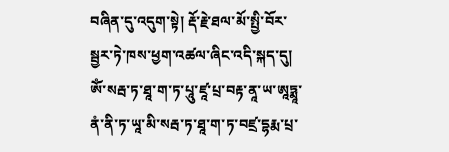བཞིན་དུ་འདུག་སྟེ། རྡོ་རྗེ་ཐལ་མོ་སྤྱི་བོར་སྦྱར་ཏེ་ཁས་ཕྱག་འཚལ་ཞིང་འདི་སྐད་དུ། ཨོཾ་སརྦ་ཏ་ཐཱ་ག་ཏ་པཱུ་ཛཱ་པྲ་བརྟ་ནཱ་ཡ་ཨཱཏྨཱ་ནཾ་ནི་ཏ་ཡཱ་མི་སརྦ་ཏ་ཐཱ་ག་ཏ་བཛྲ་དྷརྨ་པྲ་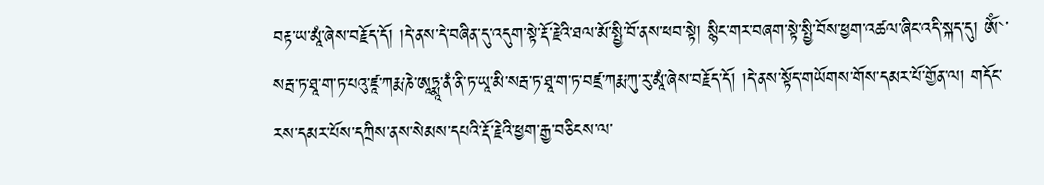བརྟ་ཡ་མཱཾ་ཞེས་བརྗོད་དོ། །དེ་ནས་དེ་བཞིན་དུ་འདུག་སྟེ་རྡོ་རྗེའི་ཐལ་མོ་སྤྱི་བོ་ནས་ཕབ་སྟེ། སྙིང་གར་བཞག་སྟེ་སྤྱི་བོས་ཕྱག་འཚལ་ཞིང་འདི་སྐད་དུ། ཨོཾ`་སརྦ་ཏ་ཐཱ་ག་ཏ་པའུ་ཛཱ་ཀརྨ་ཎེ་ཨཱཏྨཱ་ནཾ་ནི་ཏ་ཡཱ་མི་སརྦ་ཏ་ཐཱ་ག་ཏ་བཛྲ་ཀརྨ་ཀུ་རུ་མཱཾ་ཞེས་བརྗོད་དོ། །དེ་ནས་སྟོད་གཡོགས་གོས་དམར་པོ་གྱོན་ལ། གདོང་རས་དམར་པོས་དཀྲིས་ནས་སེམས་དཔའི་རྡོ་རྗེའི་ཕྱག་རྒྱ་བཅིངས་ལ་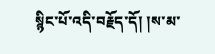སྙིང་པོ་འདི་བརྗོད་དོ། །ས་མ་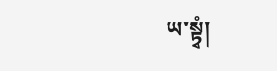ཡ་སྟྭཾ།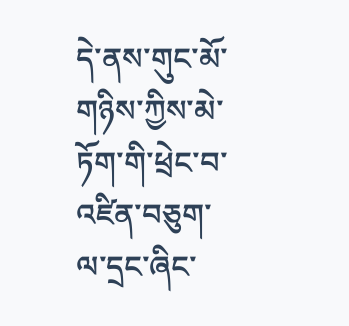དེ་ནས་གུང་མོ་གཉིས་ཀྱིས་མེ་ཏོག་གི་ཕྲེང་བ་འཛིན་བཅུག་ལ་དྲང་ཞིང་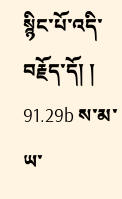སྙིང་པོ་འདི་བརྗོད་དོ། ། 91.29b ས་མ་ཡ་